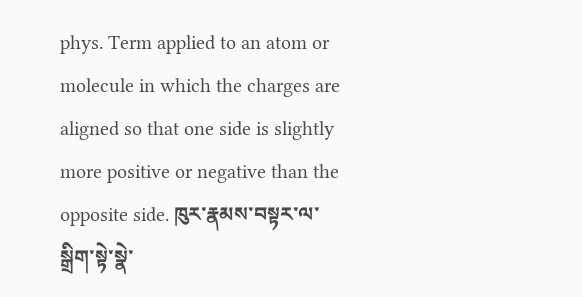phys. Term applied to an atom or molecule in which the charges are aligned so that one side is slightly more positive or negative than the opposite side. ཁུར་རྣམས་བསྟར་ལ་སྒྲིག་སྟེ་སྣེ་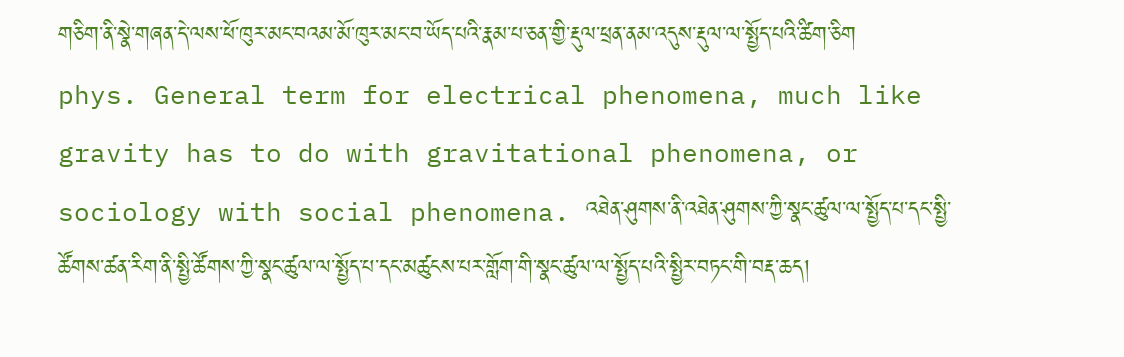གཅིག་ནི་སྣེ་གཞན་དེ་ལས་ཕོ་ཁུར་མང་བའམ་མོ་ཁུར་མང་བ་ཡོད་པའི་རྣམ་པ་ཅན་གྱི་རྡུལ་ཕྲན་ནམ་འདུས་རྡུལ་ལ་སྤྱོད་པའི་ཚིག་ཅིག
phys. General term for electrical phenomena, much like gravity has to do with gravitational phenomena, or sociology with social phenomena. འཐེན་ཤུགས་ནི་འཐེན་ཤུགས་ཀྱི་སྣང་ཚུལ་ལ་སྤྱོད་པ་དང་སྤྱི་ཚོགས་ཚན་རིག་ནི་སྤྱི་ཚོགས་ཀྱི་སྣང་ཚུལ་ལ་སྤྱོད་པ་དང་མཚུངས་པར་གློག་གི་སྣང་ཚུལ་ལ་སྤྱོད་པའི་སྤྱིར་བཏང་གི་བརྡ་ཆད།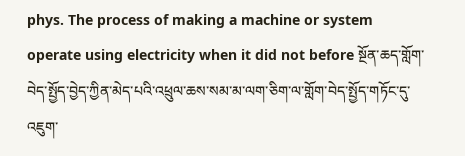phys. The process of making a machine or system operate using electricity when it did not before སྔོན་ཆད་གློག་བེད་སྤྱོད་བྱེད་ཀྱིན་མེད་པའི་འཕྲུལ་ཆས་སམ་མ་ལག་ཅིག་ལ་གློག་བེད་སྤྱོད་གཏོང་དུ་འཇུག་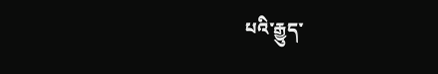པའི་རྒྱུད་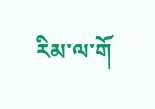རིམ་ལ་གོ